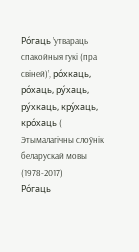Ро́гаць ’утвараць спакойныя гукі (пра свіней)’, ро́хкаць, ро́хаць, ру́хаць, ру́хкаць, кру́хаць, кро́хаць (
Этымалагічны слоўнік беларускай мовы (1978-2017)
Ро́гаць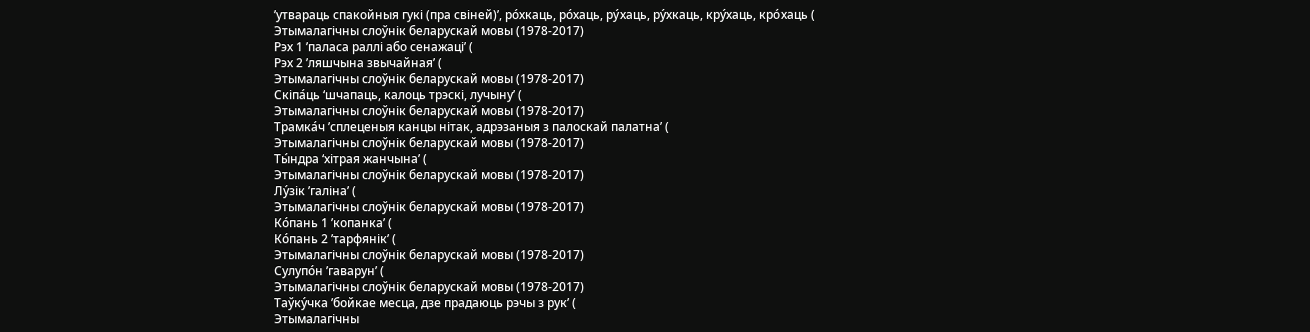’утвараць спакойныя гукі (пра свіней)’, ро́хкаць, ро́хаць, ру́хаць, ру́хкаць, кру́хаць, кро́хаць (
Этымалагічны слоўнік беларускай мовы (1978-2017)
Рэх 1 ’паласа раллі або сенажаці’ (
Рэх 2 ’ляшчына звычайная’ (
Этымалагічны слоўнік беларускай мовы (1978-2017)
Скіпа́ць ‘шчапаць, калоць трэскі, лучыну’ (
Этымалагічны слоўнік беларускай мовы (1978-2017)
Трамка́ч ’сплеценыя канцы нітак, адрэзаныя з палоскай палатна’ (
Этымалагічны слоўнік беларускай мовы (1978-2017)
Ты́ндра ‘хітрая жанчына’ (
Этымалагічны слоўнік беларускай мовы (1978-2017)
Лу́зік ’галіна’ (
Этымалагічны слоўнік беларускай мовы (1978-2017)
Ко́пань 1 ’копанка’ (
Ко́пань 2 ’тарфянік’ (
Этымалагічны слоўнік беларускай мовы (1978-2017)
Сулупо́н ’гаварун’ (
Этымалагічны слоўнік беларускай мовы (1978-2017)
Таўку́чка ’бойкае месца, дзе прадаюць рэчы з рук’ (
Этымалагічны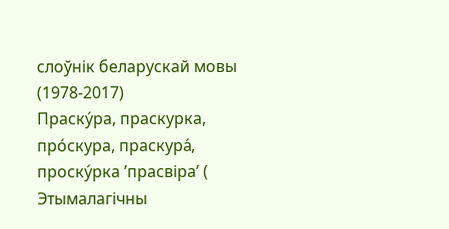слоўнік беларускай мовы (1978-2017)
Праску́ра, праскурка, про́скура, праскура́, проску́рка ’прасвіра’ (
Этымалагічны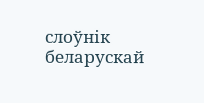слоўнік беларускай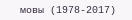мовы (1978-2017)